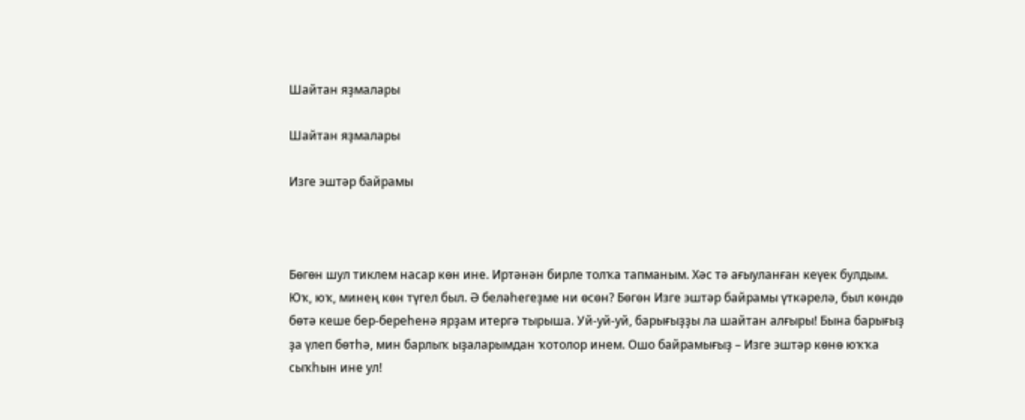Шайтан яҙмалары

Шайтан яҙмалары

Изге эштәр байрамы



Бөгөн шул тиклем насар көн ине. Иртәнән бирле толҡа тапманым. Хәс тә ағыуланған кеүек булдым. Юҡ, юҡ, минең көн түгел был. Ә беләһегеҙме ни өсөн? Бөгөн Изге эштәр байрамы үткәрелә, был көндө бөтә кеше бер-береһенә ярҙам итергә тырыша. Уй-уй-уй, барығыҙҙы ла шайтан алғыры! Бына барығыҙ ҙа үлеп бөтһә, мин барлыҡ ыҙаларымдан ҡотолор инем. Ошо байрамығыҙ – Изге эштәр көнө юҡҡа сыҡһын ине ул!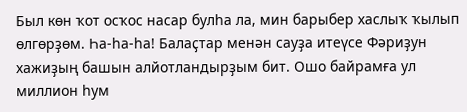Был көн ҡот осҡос насар булһа ла, мин барыбер хаслыҡ ҡылып өлгөрҙөм. Һа-һа-һа! Балаҫтар менән сауҙа итеүсе Фәриҙун хажиҙың башын алйотландырҙым бит. Ошо байрамға ул миллион һум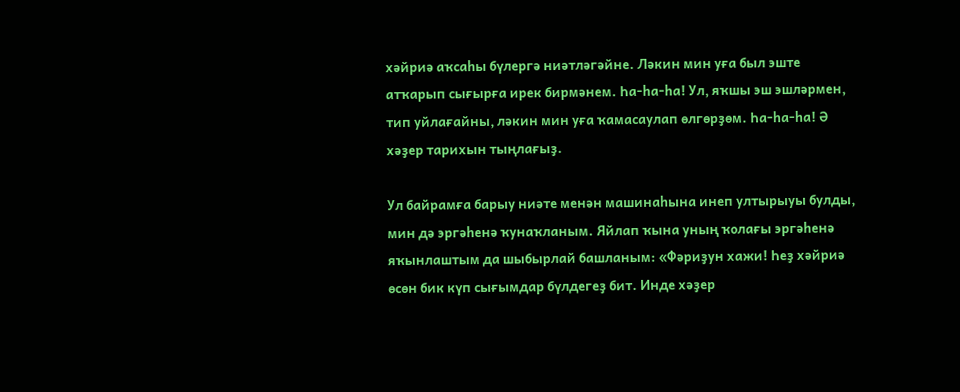хәйриә аҡсаһы бүлергә ниәтләгәйне. Ләкин мин уға был эште атҡарып сығырға ирек бирмәнем. Һа-һа-һа! Ул, яҡшы эш эшләрмен, тип уйлағайны, ләкин мин уға ҡамасаулап өлгөрҙөм. Һа-һа-һа! Ә хәҙер тарихын тыңлағыҙ.

Ул байрамға барыу ниәте менән машинаһына инеп ултырыуы булды, мин дә эргәһенә ҡунаҡланым. Яйлап ҡына уның ҡолағы эргәһенә яҡынлаштым да шыбырлай башланым: «Фәриҙун хажи! Һеҙ хәйриә өсөн бик күп сығымдар бүлдегеҙ бит. Инде хәҙер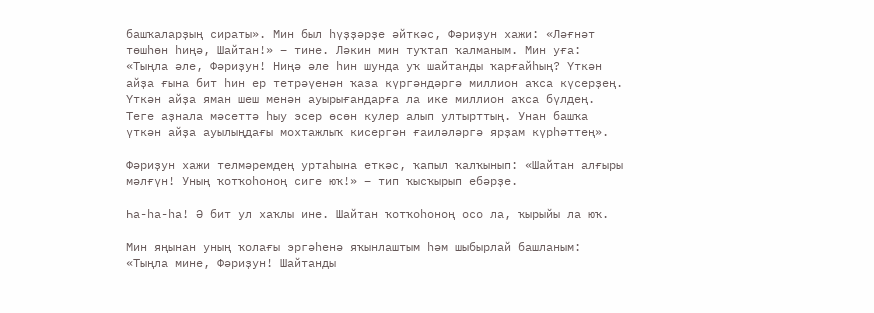башҡаларҙың сираты». Мин был һүҙҙәрҙе әйткәс, Фәриҙун хажи: «Ләғнәт төшһөн һиңә, Шайтан!» – тине. Ләкин мин туҡтап ҡалманым. Мин уға: «Тыңла әле, Фәриҙун! Ниңә әле һин шунда уҡ шайтанды ҡарғайһың? Үткән айҙа ғына бит һин ер тетрәүенән ҡаза күргәндәргә миллион аҡса күсерҙең. Үткән айҙа яман шеш менән ауырығандарға ла ике миллион аҡса бүлдең. Теге аҙнала мәсеттә һыу эсер өсөн кулер алып ултырттың. Унан башҡа үткән айҙа ауылыңдағы мохтажлыҡ кисергән ғаиләләргә ярҙам күрһәттең».

Фәриҙун хажи телмәремдең уртаһына еткәс, ҡапыл ҡалҡынып: «Шайтан алғыры мәлғүн! Уның ҡотҡоһоноң сиге юҡ!» – тип ҡысҡырып ебәрҙе.

Һа-һа-һа! Ә бит ул хаҡлы ине. Шайтан ҡотҡоһоноң осо ла, ҡырыйы ла юҡ.

Мин яңынан уның ҡолағы эргәһенә яҡынлаштым һәм шыбырлай башланым: «Тыңла мине, Фәриҙун! Шайтанды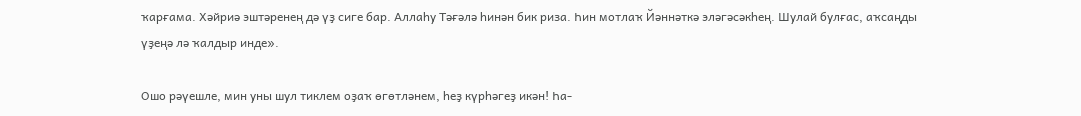ҡарғама. Хәйриә эштәренең дә үҙ сиге бар. Аллаһу Тәғәлә һинән бик риза. Һин мотлаҡ Йәннәткә эләгәсәкһең. Шулай булғас, аҡсаңды үҙеңә лә ҡалдыр инде».

Ошо рәүешле, мин уны шул тиклем оҙаҡ өгөтләнем, һеҙ күрһәгеҙ икән! Һа-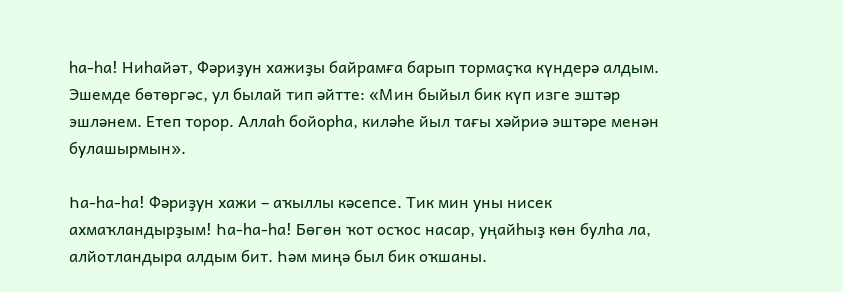һа-һа! Ниһайәт, Фәриҙун хажиҙы байрамға барып тормаҫҡа күндерә алдым. Эшемде бөтөргәс, ул былай тип әйтте: «Мин быйыл бик күп изге эштәр эшләнем. Етеп торор. Аллаһ бойорһа, киләһе йыл тағы хәйриә эштәре менән булашырмын».

Һа-һа-һа! Фәриҙун хажи – аҡыллы кәсепсе. Тик мин уны нисек ахмаҡландырҙым! Һа-һа-һа! Бөгөн ҡот осҡос насар, уңайһыҙ көн булһа ла, алйотландыра алдым бит. Һәм миңә был бик оҡшаны.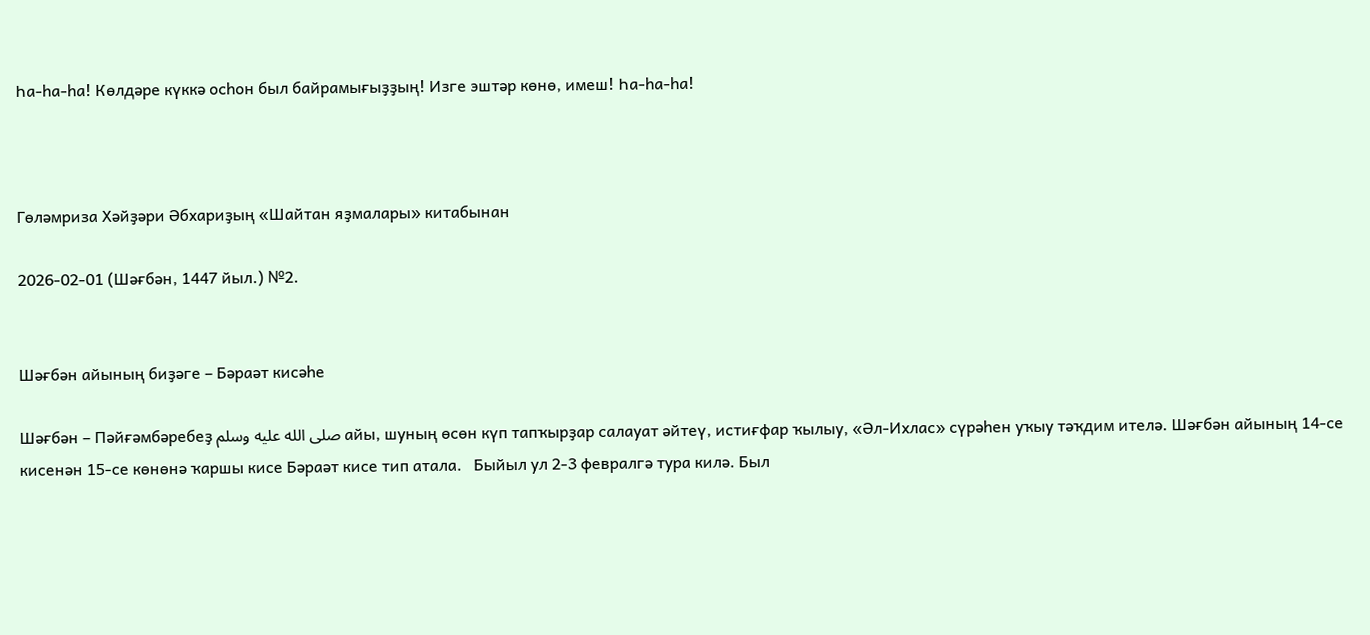Һа-һа-һа! Көлдәре күккә осһон был байрамығыҙҙың! Изге эштәр көнө, имеш! Һа-һа-һа!



Гөләмриза Хәйҙәри Әбхариҙың «Шайтан яҙмалары» китабынан

2026-02-01 (Шәғбән, 1447 йыл.) №2.


Шәғбән айының биҙәге – Бәраәт кисәһе

Шәғбән – Пәйғәмбәребеҙ صلى الله عليه وسلم айы, шуның өсөн күп тапҡырҙар салауат әйтеү, истиғфар ҡылыу, «Әл-Ихлас» сүрәһен уҡыу тәҡдим ителә. Шәғбән айының 14-се кисенән 15-се көнөнә ҡаршы кисе Бәраәт кисе тип атала.   Быйыл ул 2-3 февралгә тура килә. Был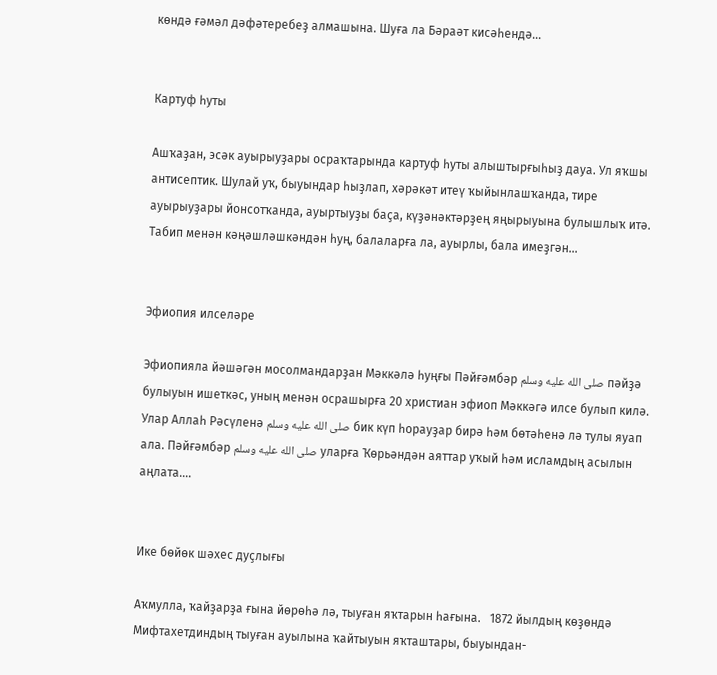көндә ғәмәл дәфәтеребеҙ алмашына. Шуға ла Бәраәт кисәһендә...


Картуф һуты

Ашҡаҙан, эсәк ауырыуҙары осраҡтарында картуф һуты алыштырғыһыҙ дауа. Ул яҡшы антисептик. Шулай уҡ, быуындар һыҙлап, хәрәкәт итеү ҡыйынлашҡанда, тире ауырыуҙары йонсотҡанда, ауыртыуҙы баҫа, күҙәнәктәрҙең яңырыуына булышлыҡ итә.   Табип менән кәңәшләшкәндән һуң, балаларға ла, ауырлы, бала имеҙгән...


Эфиопия илселәре

Эфиопияла йәшәгән мосолмандарҙан Мәккәлә һуңғы Пәйғәмбәр صلى الله عليه وسلم пәйҙә булыуын ишеткәс, уның менән осрашырға 20 христиан эфиоп Мәккәгә илсе булып килә. Улар Аллаһ Рәсүленә صلى الله عليه وسلم бик күп һорауҙар бирә һәм бөтәһенә лә тулы яуап ала. Пәйғәмбәр صلى الله عليه وسلم уларға Ҡөрьәндән аяттар уҡый һәм исламдың асылын аңлата....


Ике бөйөк шәхес дуҫлығы

Аҡмулла, ҡайҙарҙа ғына йөрөһә лә, тыуған яҡтарын һағына.   1872 йылдың көҙөндә Мифтахетдиндың тыуған ауылына ҡайтыуын яҡташтары, быуындан-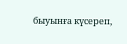быуынға күсереп,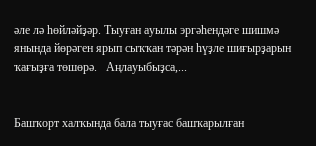әле лә һөйләйҙәр. Тыуған ауылы эргәһендәге шишмә янында йөрәген ярып сыҡҡан тәрән һүҙле шиғырҙарын ҡағыҙға төшөрә.   Аңлауыбыҙса,...


Башҡорт халҡында бала тыуғас башҡарылған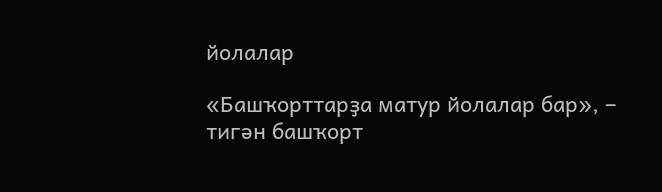йолалар

«Башҡорттарҙа матур йолалар бар», – тигән башҡорт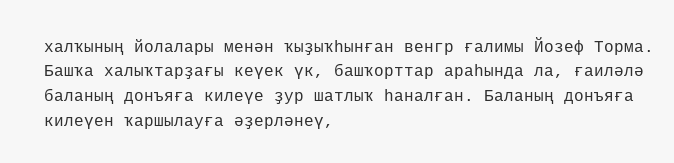халҡының йолалары менән ҡыҙыҡһынған венгр ғалимы Йозеф Торма. Башҡа халыҡтарҙағы кеүек үк, башҡорттар араһында ла, ғаиләлә баланың донъяға килеүе ҙур шатлыҡ һаналған. Баланың донъяға килеүен ҡаршылауға әҙерләнеү,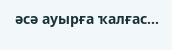әсә ауырға ҡалғас...